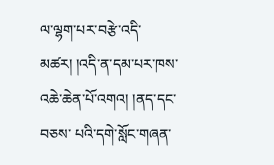ལ་ལྷག་པར་བརྩེ་འདི་མཚར། །འདི་ན་དམ་པར་ཁས་འཆེ་ཆེན་པོ་འགའ། །ནད་དང་བཅས་ པའི་དགེ་སློང་གཞན་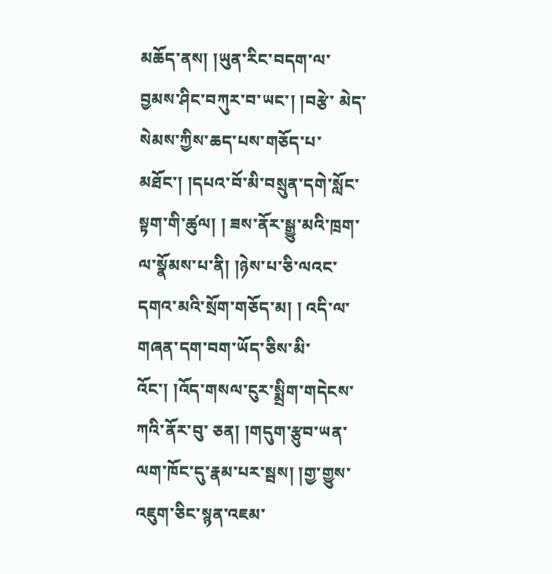མཆོད་ནས། །ཡུན་རིང་བདག་ལ་བྱམས་ཤིང་བཀུར་བ་ཡང་། །བརྩེ་ མེད་སེམས་ཀྱིས་ཆད་པས་གཅོད་པ་མཐོང་། །དཔའ་བོ་མི་བསྲུན་དགེ་སློང་སྟག་གི་ཚུལ། ། ཟས་ནོར་སྒྱུ་མའི་ཁྲག་ལ་སྣོམས་པ་ནི། །ཉེས་པ་ཅི་ལའང་དགའ་མའི་སྲོག་གཅོད་མ། ། འདི་ལ་གཞན་དག་བག་ཡོད་ཅིས་མི་འོང་། །འོད་གསལ་ངུར་སྨྲིག་གདེངས་ཀའི་ནོར་བུ་ ཅན། །གདུག་རྩུབ་ཡན་ལག་ཁོང་དུ་རྣམ་པར་སྦས། །གྱ་གྱུས་འཇུག་ཅིང་སྙན་འཇམ་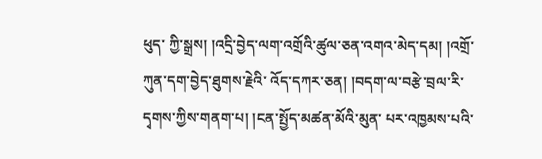ཕུད་ ཀྱི་སྒྲས། །འདྲི་བྱེད་ལག་འགྲོའི་ཚུལ་ཅན་འགའ་མེད་དམ། །འགྲོ་ཀུན་དག་བྱེད་ཐུགས་རྗེའི་ འོད་དཀར་ཅན། །བདག་ལ་བརྩེ་བྲལ་རི་དྭགས་ཀྱིས་གནག་པ། །ངན་སྤྱོད་མཚན་མོའི་མུན་ པར་འཁྱམས་པའི་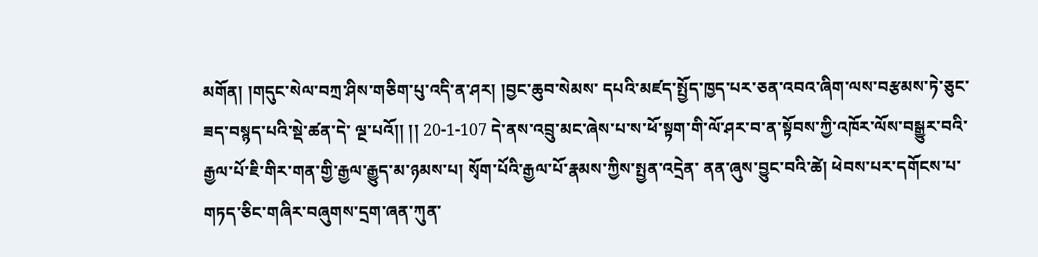མགོན། །གདུང་སེལ་བཀྲ་ཤིས་གཅིག་པུ་འདི་ན་ཤར། །བྱང་ཆུབ་སེམས་ དཔའི་མཛད་སྤྱོད་ཁྱད་པར་ཅན་འབའ་ཞིག་ལས་བརྩམས་ཏེ་ཅུང་ཟད་བསྙད་པའི་སྡེ་ཚན་དེ་ ལྔ་པའོ།། །། 20-1-107 དེ་ནས་འབྲུ་མང་ཞེས་པ་ས་ཕོ་སྟག་གི་ལོ་ཤར་བ་ན་སྟོབས་ཀྱི་འཁོར་ལོས་བསྒྱུར་བའི་ རྒྱལ་པོ་ཇི་གིར་གན་གྱི་རྒྱལ་རྒྱུད་མ་ཉམས་པ། སྭོག་པོའི་རྒྱལ་པོ་རྣམས་ཀྱིས་སྤྱན་འདྲེན་ ནན་ཞུས་བྱུང་བའི་ཚེ། ཕེབས་པར་དགོངས་པ་གཏད་ཅིང་གཞིར་བཞུགས་དྲག་ཞན་ཀུན་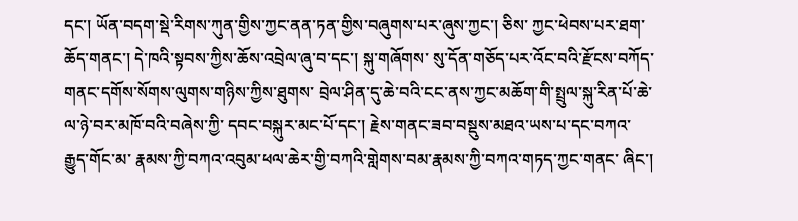དང་། ཡོན་བདག་སྡེ་རིགས་ཀུན་གྱིས་ཀྱང་ནན་ཏན་གྱིས་བཞུགས་པར་ཞུས་ཀྱང་། ཅིས་ ཀྱང་ཕེབས་པར་ཐག་ཆོད་གནང་། དེ་ཁའི་སྟབས་ཀྱིས་ཆོས་འབྲེལ་ཞུ་བ་དང་། སྐུ་གཞོགས་ སུ་དོན་གཅོད་པར་འོང་བའི་རྫོངས་བཀོད་གནང་དགོས་སོགས་ལུགས་གཉིས་ཀྱིས་ཐུགས་ བྲེལ་ཤིན་དུ་ཆེ་བའི་ངང་ནས་ཀྱང་མཆོག་གི་སྤྲུལ་སྐུ་རིན་པོ་ཆེ་ལ་ཉེ་བར་མཁོ་བའི་བཞེས་ཀྱི་ དབང་བསྐུར་མང་པོ་དང་། རྗེས་གནང་ཟབ་བསྡུས་མཐའ་ཡས་པ་དང་བཀའ་རྒྱུད་གོང་མ་ རྣམས་ཀྱི་བཀའ་འབུམ་ཕལ་ཆེར་གྱི་བཀའི་གླེགས་བམ་རྣམས་ཀྱི་བཀའ་གཏད་ཀྱང་གནང་ ཞིང་།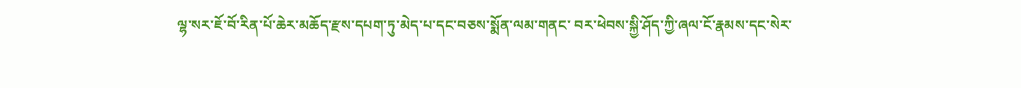ལྷ་སར་ཇོ་བོ་རིན་པོ་ཆེར་མཆོད་རྫས་དཔག་ཏུ་མེད་པ་དང་བཅས་སྨོན་ལམ་གནང་ བར་ཕེབས་སྐྱི་ཤོད་ཀྱི་ཞལ་ངོ་རྣམས་དང་སེར་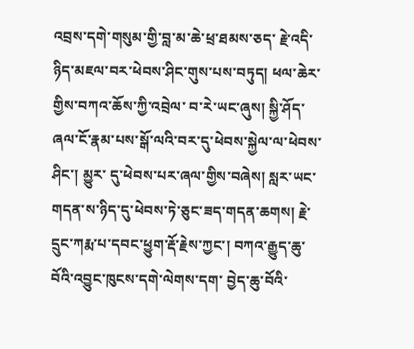འབྲས་དགེ་གསུམ་གྱི་བླ་མ་ཆེ་ཕྲ་ཐམས་ཅད་ རྗེ་འདི་ཉིད་མཇལ་བར་ཕེབས་ཤིང་གུས་པས་བཏུད། ཕལ་ཆེར་གྱིས་བཀའ་ཆོས་ཀྱི་འབྲེལ་ བ་རེ་ཡང་ཞུས། སྐྱི་ཤོད་ཞལ་ངོ་རྣམ་པས་སྒོ་ལའི་བར་དུ་ཕེབས་སྐྱེལ་ལ་ཕེབས་ཤིང་། མྱུར་ དུ་ཕེབས་པར་ཞལ་གྱིས་བཞེས། སླར་ཡང་གདན་ས་ཉིད་དུ་ཕེབས་ཏེ་ཅུང་ཟད་གདན་ཆགས། རྗེ་དྲུང་ཀརྨ་པ་དབང་ཕྱུག་རྡོ་རྗེས་ཀྱང་། བཀའ་རྒྱུད་ཆུ་བོའི་འབྱུང་ཁུངས་དགེ་ལེགས་དག་ བྱེད་ཆུ་བོའི་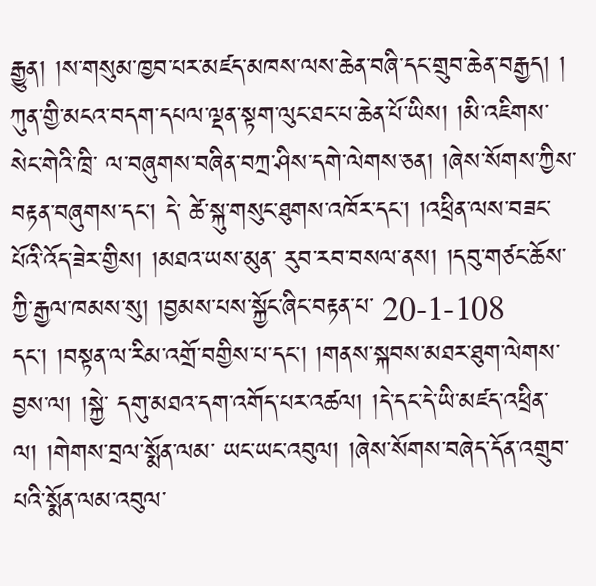རྒྱུན། །ས་གསུམ་ཁྱབ་པར་མཛད་མཁས་ལས་ཆེན་བཞི་དང་གྲུབ་ཆེན་བརྒྱད། ། ཀུན་གྱི་མངའ་བདག་དཔལ་ལྡན་སྟག་ལུང་ཐང་པ་ཆེན་པོ་ཡིས། །མི་འཇིགས་སེང་གེའི་ཁྲི་ ལ་བཞུགས་བཞིན་བཀྲ་ཤིས་དགེ་ལེགས་ཅན། །ཞེས་སོགས་ཀྱིས་བརྟན་བཞུགས་དང་། དེ་ ཚེ་སྐུ་གསུང་ཐུགས་འཁོར་དང་། །འཕྲིན་ལས་བཟང་པོའི་འོད་ཟེར་གྱིས། །མཐའ་ཡས་མུན་ རུབ་རབ་བསལ་ནས། །དབུ་གཙང་ཆོས་ཀྱི་རྒྱལ་ཁམས་སུ། །བྱམས་པས་སྐྱོང་ཞིང་བརྟན་པ་ 20-1-108 དང་། །བསྟན་ལ་རིམ་འགྲོ་བགྱིས་པ་དང་། །གནས་སྐབས་མཐར་ཐུག་ལེགས་བྱས་ལ། །སྐྱེ་ དགུ་མཐའ་དག་འགོད་པར་འཚལ། །དེ་དང་དེ་ཡི་མཛད་འཕྲིན་ལ། །གེགས་བྲལ་སྨོན་ལམ་ ཡང་ཡང་འབུལ། །ཞེས་སོགས་བཞེད་དོན་འགྲུབ་པའི་སྨོན་ལམ་འབུལ་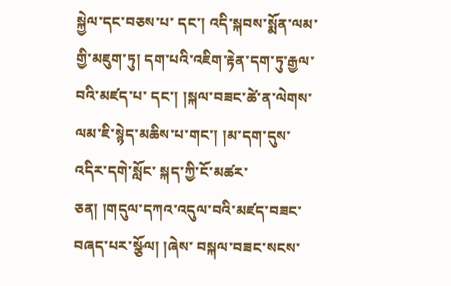སྐྱེལ་དང་བཅས་པ་ དང་། འདི་སྐབས་སྨོན་ལམ་གྱི་མཇུག་ཏུ། དག་པའི་འཇིག་རྟེན་དག་ཏུ་རྒྱལ་བའི་མཛད་པ་ དང་། །སྐལ་བཟང་ཚེ་ན་ལེགས་ལམ་ཇི་སྙེད་མཆིས་པ་གང་། །མ་དག་དུས་འདིར་དགེ་སློང་ སྐད་ཀྱི་ངོ་མཚར་ཅན། །གདུལ་དཀའ་འདུལ་བའི་མཛད་བཟང་བཞད་པར་སྩོལ། །ཞེས་ བསྐལ་བཟང་སངས་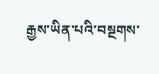རྒྱས་ཡིན་པའི་བསྔགས་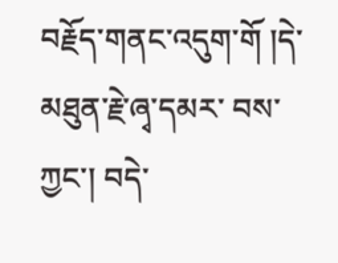བརྗོད་གནང་འདུག་གོ །དེ་མཐུན་རྗེ་ཞྭ་དམར་ བས་ཀྱང་། བདེ་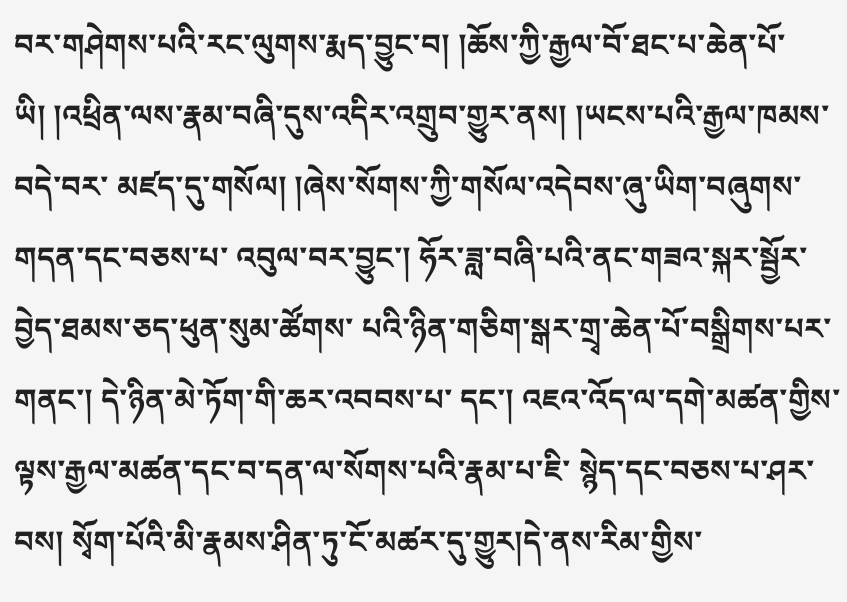བར་གཤེགས་པའི་རང་ལུགས་རྨད་བྱུང་བ། །ཆོས་ཀྱི་རྒྱལ་བོ་ཐང་པ་ཆེན་པོ་ ཡི། །འཕྲིན་ལས་རྣམ་བཞི་དུས་འདིར་འགྲུབ་གྱུར་ནས། །ཡངས་པའི་རྒྱལ་ཁམས་བདེ་བར་ མཛད་དུ་གསོལ། །ཞེས་སོགས་ཀྱི་གསོལ་འདེབས་ཞུ་ཡིག་བཞུགས་གདན་དང་བཅས་པ་ འབུལ་བར་བྱུང་། ཧོར་ཟླ་བཞི་པའི་ནང་གཟའ་སྐར་སྦྱོར་བྱེད་ཐམས་ཅད་ཕུན་སུམ་ཚོགས་ པའི་ཉིན་གཅིག་སྒར་གྲྭ་ཆེན་པོ་བསྒྲིགས་པར་གནང་། དེ་ཉིན་མེ་ཏོག་གི་ཆར་འབབས་པ་ དང་། འཇའ་འོད་ལ་དགེ་མཚན་གྱིས་ལྟས་རྒྱལ་མཚན་དང་བ་དན་ལ་སོགས་པའི་རྣམ་པ་ཇི་ སྙེད་དང་བཅས་པ་ཤར་བས། སྭོག་པོའི་མི་རྣམས་ཤིན་ཏུ་ངོ་མཚར་དུ་གྱུར།དེ་ནས་རིམ་གྱིས་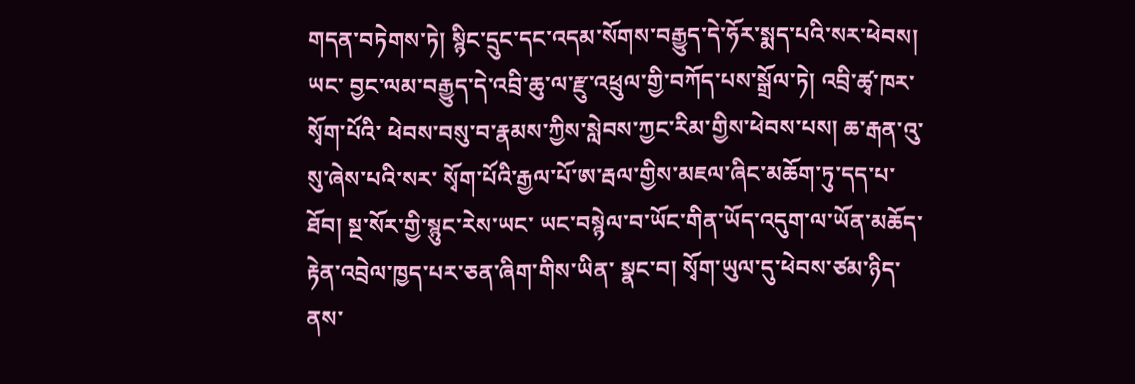གདན་བཏེགས་ཏེ། སྙིང་དྲུང་དང་འདམ་སོགས་བརྒྱུད་དེ་ཧོར་སྨད་པའི་སར་ཕེབས། ཡང་ བྱང་ལམ་བརྒྱུད་དེ་འབྲི་ཆུ་ལ་རྫུ་འཕྲུལ་གྱི་བཀོད་པས་སྒྲོལ་ཏེ། འབྲི་ཚྭ་ཁར་སྭོག་པོའི་ ཕེབས་བསུ་བ་རྣམས་ཀྱིས་སླེབས་ཀྱང་རིམ་གྱིས་ཕེབས་པས། ཆ་རྒན་འུ་སུ་ཞེས་པའི་སར་ སྭོག་པོའི་རྒྱལ་པོ་ཨ་རྦལ་གྱིས་མཇལ་ཞིང་མཆོག་ཏུ་དད་པ་ཐོབ། སྔ་སོར་གྱི་སྙུང་རེས་ཡང་ ཡང་བསྙེལ་བ་ཡོང་གིན་ཡོད་འདུག་ལ་ཡོན་མཆོད་རྟེན་འབྲེལ་ཁྱད་པར་ཅན་ཞིག་གིས་ཡིན་ སྣང་བ། སྭོག་ཡུལ་དུ་ཕེབས་ཙམ་ཉིད་ནས་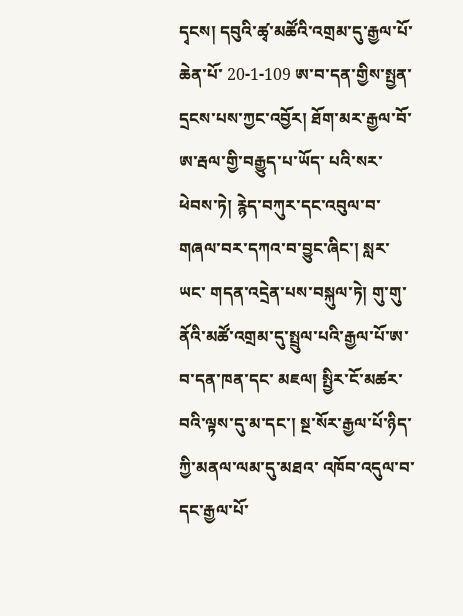དྭངས། དབུའི་ཚྭ་མཚོའི་འགྲམ་དུ་རྒྱལ་པོ་ཆེན་པོ་ 20-1-109 ཨ་བ་དན་གྱིས་སྤྱན་དྲངས་པས་ཀྱང་འབྱོར། ཐོག་མར་རྒྱལ་བོ་ཨ་རྦལ་གྱི་བརྒྱུད་པ་ཡོད་ པའི་སར་ཕེབས་ཏེ། རྙེད་བཀུར་དང་འབུལ་བ་གཞལ་བར་དཀའ་བ་བྱུང་ཞིང་། སླར་ཡང་ གདན་འདྲེན་པས་བསྐུལ་ཏེ། གུ་གུ་ནོའི་མཚོ་འགྲམ་དུ་སྤྲུལ་པའི་རྒྱལ་པོ་ཨ་བ་དན་ཁན་དང་ མཇལ། སྤྱིར་ངོ་མཚར་བའི་ལྟས་དུ་མ་དང་། སྔ་སོར་རྒྱལ་པོ་ཉིད་ཀྱི་མནལ་ལམ་དུ་མཐའ་ འཁོབ་འདུལ་བ་དང་རྒྱལ་པོ་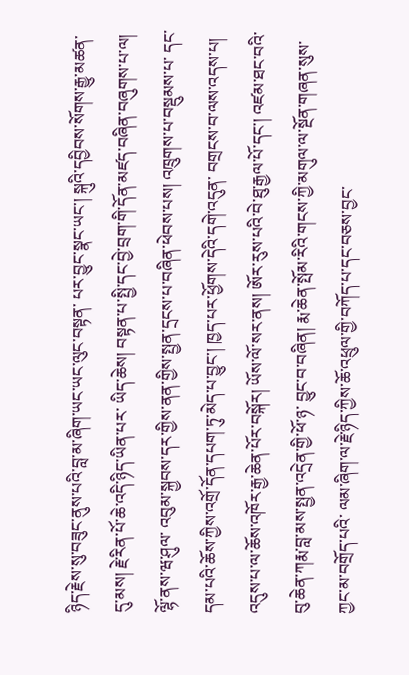ཉིད་རྗེས་སུ་བཟུང་ནུས་པའི་བླ་མ་ཞིག་ཡང་ཡང་ལུང་བསྟན་ པར་བྱུང་སྣང་ཡང་། སྐུའི་དབྱིབས་སོགས་རྒྱུ་མཚན་དུ་མས། རྗེ་རིན་པོ་ཆེ་འདི་ཉིད་ཡིན་པར་ ཡིད་ཆེས། བསྟན་པ་སྤྱི་དང་བྱེ་བྲག་གི་དོན་མཛད་བཞིན་བཞུགས་པ་ལ། ལྷོ་ནས་ཝ་ཤུལ་ འབུམ་སྐྱབས་དར་གྱིས་ནན་གྱིས་སྤྱན་དྲངས་པ་བཞིན་ཕེབས་པས། འཁྲུགས་པ་བསྡུམས་པ་ དང་དམ་པའི་ཆོས་ཀྱིས་འགྲོ་དོན་དཔག་ཏུ་མེད་པ་བྱུང་། ཁྱད་པར་ཕྱོགས་དེའི་དགེ་འདུན་ བགྲངས་བ་ལས་འདས་པ། འདུས་པ་ལ་ཆོས་འཁོར་རྒྱ་ཆེན་པོར་བསྐོར། ཡོས་ལོ་སར་ནས། ཨོར་རུས་པའི་བེ་ཐུ་རྒྱལ་པོ་དང་། འཛམ་ཐང་བའི་བུ་ཆེན་ཀརྨ་བླ་མས་སྤྱན་འདྲེན་གྱི་ཕོ་ཉ་ བྱུང་བ་བཞིན། རྨ་ཆེན་སྤོམ་རིའི་གངས་ཀྱི་མགུལ་ལ་སྔོན་གཞན་སུས་ཀྱང་མ་བགྲོད་པའི་ ལམ་ཞིག་ལ་རྗེ་ཉིད་ཀྱིས་ཆོ་འཕྲུལ་གྱི་བཀོད་པ་དང་བཅས་བྱང་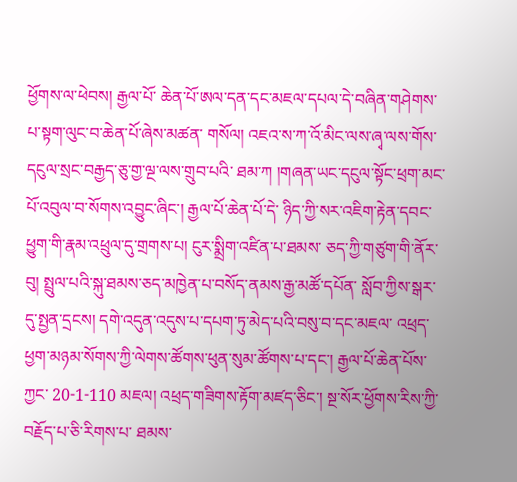ཕྱོགས་ལ་ཕེབས། རྒྱལ་པོ་ ཆེན་པོ་ཨལ་དན་དང་མཇལ་དཔལ་དེ་བཞིན་གཤེགས་པ་སྟག་ལུང་བ་ཆེན་པོ་ཞེས་མཚན་ གསོལ། འཇའ་ས་ཀ་འོ་མིང་ལས་ཞྭ་ལས་གོས་དངུལ་སྲང་བརྒྱད་ཅུ་གྱ་ལྔ་ལས་གྲུབ་པའི་ ཐམ་ཀ །གཞན་ཡང་དངུལ་སྟོང་ཕྲག་མང་པོ་འབུལ་བ་སོགས་འབྱུང་ཞིང་། རྒྱལ་པོ་ཆེན་པོ་དེ་ ཉིད་ཀྱི་སར་འཇིག་རྟེན་དབང་ཕྱུག་གི་རྣམ་འཕྲུལ་དུ་གྲགས་པ། ངུར་སྨྲིག་འཛིན་པ་ཐམས་ ཅད་ཀྱི་གཙུག་གི་ནོར་བུ། སྤྲུལ་པའི་སྐུ་ཐམས་ཅད་མཁྱེན་པ་བསོད་ནམས་རྒྱ་མཚོ་དཔོན་ སློབ་ཀྱིས་སྒར་དུ་སྤྱན་དྲངས། དགེ་འདུན་འདུས་པ་དཔག་ཏུ་མེད་པའི་བསུ་བ་དང་མཇལ་ འཕྲད་ཕྱག་མཉམ་སོགས་ཀྱི་ལེགས་ཚོགས་ཕུན་སུམ་ཚོགས་པ་དང་། རྒྱལ་པོ་ཆེན་པོས་ཀྱང་ 20-1-110 མཇལ། འཕྲད་གཟིགས་རྟོག་མཛད་ཅིང་། སྔ་སོར་ཕྱོགས་རིས་ཀྱི་བརྗོད་པ་ཅི་རིགས་པ་ ཐམས་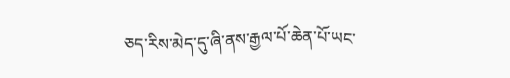ཅད་རིས་མེད་དུ་ཞི་ནས་རྒྱལ་པོ་ཆེན་པོ་ཡང་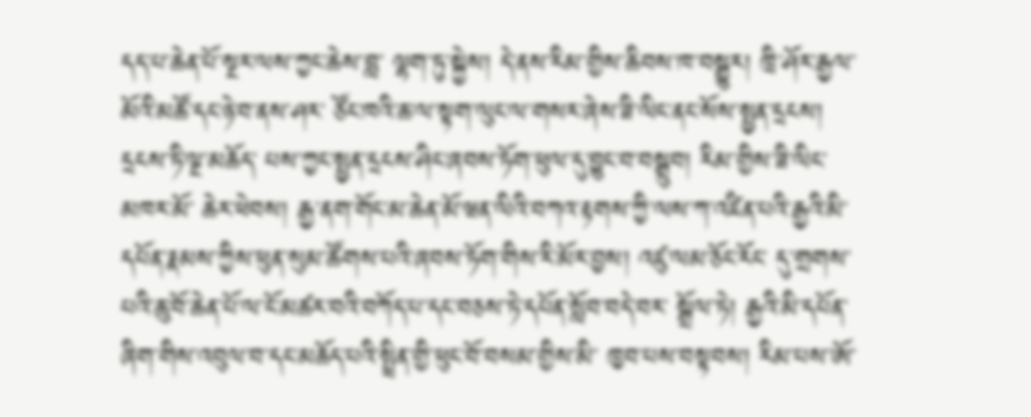དད་པ་ཆེན་པོ་སྔར་ལས་ཀྱང་ཆེས་བླ་ ལྷག་ཏུ་སྐྱེས། དེ་ནས་རིམ་གྱིས་ཆིབས་ཁ་བསྒྱུར། ཁྲི་ཤོར་རྒྱལ་མོའི་མཚོ་དང་ཉེ་བ་ནས་ཤར་ ཙོང་ཁའི་ཆ་ལ་སྟག་ལུང་ལ་གསར་ཞེས་ཟི་ལིང་ནང་སོས་སྤྱན་དྲངས། དྲངས་ཏི་ལྔ་མཆོད་ པས་ཀྱང་སྤྱན་དྲངས་ཤིང་ཞབས་ཏོག་ཕུལ་དུ་བྱུང་བ་བསྒྲུབ། རིམ་གྱིས་ཟི་ལིང་མཁར་མོ་ ཆེར་ཕེབས། རྒྱ་ནག་གོང་མ་ཆེན་མོ་ཝན་ལིའི་བཀའ་རྟགས་ཀྱི་ལས་ཀ་འཛིན་པའི་རྒྱའི་མི་ དཔོན་རྣམས་ཀྱིས་ཕུན་སུམ་ཚོགས་པའི་ཞབས་ཏོག་གིས་རི་མོར་བྱས། འཛུ་ལམ་ཅོང་རོང་ དུ་གྲགས་པའི་ཆུ་བོ་ཆེན་པོ་ལ་ངོ་མཚར་བའི་བཀོད་པ་དང་བཅས་ཏེ་དཔོན་སློབ་བདེ་བར་ སྒྲོལ་ཏེ། རྒྱའི་མི་དཔོན་ཞིག་གིས་འབུལ་བ་དང་མཆོད་པའི་སྤྲིན་གྱི་ཕུང་བོ་བསམ་གྱིས་མི་ ཁྱབ་པས་བསྟབས། རིམ་པས་ཨོ་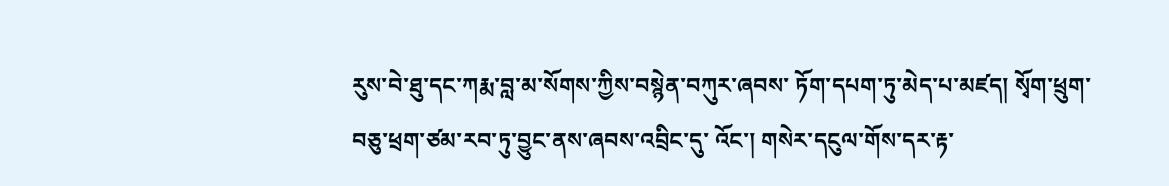རུས་བེ་ཐུ་དང་ཀརྨ་བླ་མ་སོགས་ཀྱིས་བསྙེན་བཀུར་ཞབས་ ཏོག་དཔག་ཏུ་མེད་པ་མཛད། སྭོག་ཕྲུག་བཅུ་ཕྲག་ཙམ་རབ་ཏུ་བྱུང་ནས་ཞབས་འབྲིང་དུ་ འོང་། གསེར་དངུལ་གོས་དར་རྟ་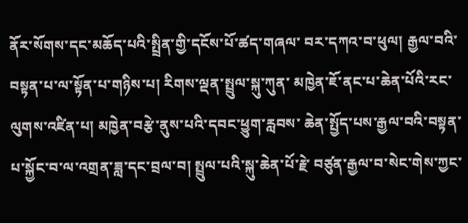ནོར་སོགས་དང་མཆོད་པའི་སྤྲིན་གྱི་དངོས་པོ་ཚད་གཞལ་ བར་དཀའ་བ་ཕུལ། རྒྱལ་བའི་བསྟན་པ་ལ་སྟོན་པ་གཉིས་པ། རིགས་ལྡན་སྤྲུལ་སྐུ་ཀུན་ མཁྱེན་ཇོ་ནང་པ་ཆེན་པོའི་རང་ལུགས་འཛིན་པ། མཁྱེན་བརྩེ་ནུས་པའི་དབང་ཕྱུག་རླབས་ ཆེན་སྤྱོད་པས་རྒྱལ་བའི་བསྟན་པ་སྐྱོང་བ་ལ་འགྲན་ཟླ་དང་བྲལ་བ། སྤྲུལ་པའི་སྐུ་ཆེན་པོ་རྗེ་ བཙུན་རྒྱལ་བ་སེང་གེས་ཀྱང་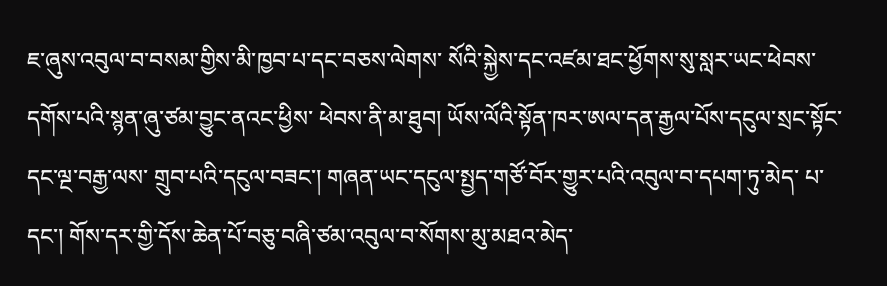ཇ་ཞུས་འབུལ་བ་བསམ་གྱིས་མི་ཁྱབ་པ་དང་བཅས་ལེགས་ སོའི་སྐྱེས་དང་འཛམ་ཐང་ཕྱོགས་སུ་སླར་ཡང་ཕེབས་དགོས་པའི་སྙན་ཞུ་ཙམ་བྱུང་ནའང་ཕྱིས་ ཕེབས་ནི་མ་ཐུབ། ཡོས་ལོའི་སྟོན་ཁར་ཨལ་དན་རྒྱལ་པོས་དངུལ་སྲང་སྟོང་དང་ལྔ་བརྒྱ་ལས་ གྲུབ་པའི་དངུལ་བཟང་། གཞན་ཡང་དངུལ་སྤྱད་གཙོ་བོར་གྱུར་པའི་འབུལ་བ་དཔག་ཏུ་མེད་ པ་དང་། གོས་དར་གྱི་དོས་ཆེན་པོ་བཅུ་བཞི་ཙམ་འབུལ་བ་སོགས་མུ་མཐའ་མེད་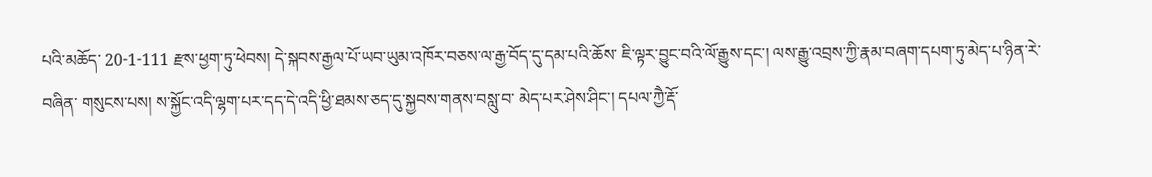པའི་མཆོད་ 20-1-111 རྫས་ཕྱག་ཏུ་ཕེབས། དེ་སྐབས་རྒྱལ་པོ་ཡབ་ཡུམ་འཁོར་བཅས་ལ་རྒྱ་བོད་དུ་དམ་པའི་ཆོས་ ཇི་ལྟར་བྱུང་བའི་ལོ་རྒྱུས་དང་། ལས་རྒྱུ་འབྲས་ཀྱི་རྣམ་བཞག་དཔག་ཏུ་མེད་པ་ཉིན་རེ་བཞིན་ གསུངས་པས། ས་སྐྱོང་འདི་ལྷག་པར་དད་དེ་འདི་ཕྱི་ཐམས་ཅད་དུ་སྐྱབས་གནས་བསླུ་བ་ མེད་པར་ཤེས་ཤིང་། དཔལ་ཀྱཻ་རྡོ་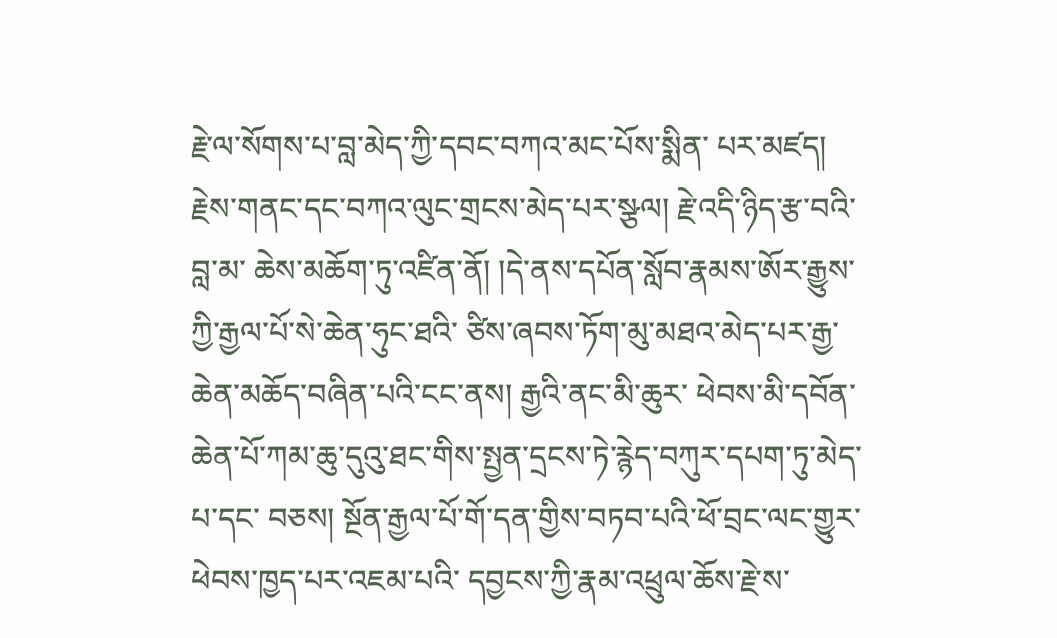རྗེ་ལ་སོགས་པ་བླ་མེད་ཀྱི་དབང་བཀའ་མང་པོས་སྨིན་ པར་མཛད། རྗེས་གནང་དང་བཀའ་ལུང་གྲངས་མེད་པར་སྩལ། རྗེ་འདི་ཉིད་རྩ་བའི་བླ་མ་ ཆེས་མཆོག་ཏུ་འཛིན་ནོ། །དེ་ནས་དཔོན་སློབ་རྣམས་ཨོར་རྒྱུས་ཀྱི་རྒྱལ་པོ་སེ་ཆེན་ཧུང་ཐའི་ ཙིས་ཞབས་ཏོག་མུ་མཐའ་མེད་པར་རྒྱ་ཆེན་མཆོད་བཞིན་པའི་ངང་ནས། རྒྱའི་ནང་མི་ཆུར་ ཕེབས་མི་དབོན་ཆེན་པོ་ཀམ་ཆུ་དུའུ་ཐང་གིས་སྤྱན་དྲངས་ཏེ་རྙེད་བཀུར་དཔག་ཏུ་མེད་པ་དང་ བཅས། སྔོན་རྒྱལ་པོ་གོ་དན་གྱིས་བཏབ་པའི་ཕོ་བྲང་ལང་གྱུར་ཕེབས་ཁྱད་པར་འཇམ་པའི་ དབྱངས་ཀྱི་རྣམ་འཕྲུལ་ཆོས་རྗེ་ས་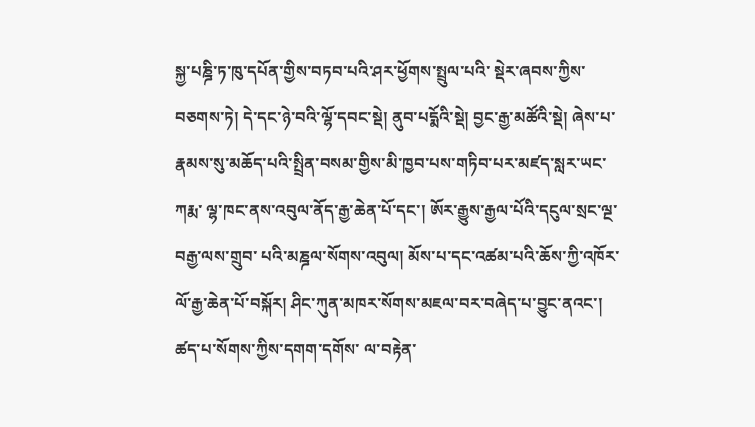སྐྱ་པཎྜི་ཏ་ཁུ་དཔོན་གྱིས་བཏབ་པའི་ཤར་ཕྱོགས་སྤྲུལ་པའི་ སྡེར་ཞབས་ཀྱིས་བཅགས་ཏེ། དེ་དང་ཉེ་བའི་ལྷོ་དབང་སྡེ། ནུབ་པདྨོའི་སྡེ། བྱང་རྒྱ་མཚོའི་སྡེ། ཞེས་པ་རྣམས་སུ་མཆོད་པའི་སྤྲིན་བསམ་གྱིས་མི་ཁྱབ་པས་གཏིབ་པར་མཛད་སླར་ཡང་ཀརྨ་ ལྷ་ཁང་ནས་འབུལ་ནོད་རྒྱ་ཆེན་པོ་དང་། ཨོར་རྒྱུས་རྒྱལ་པོའི་དངུལ་སྲང་ལྔ་བརྒྱ་ལས་གྲུབ་ པའི་མཎྜལ་སོགས་འབུལ། མོས་པ་དང་འཚམ་པའི་ཆོས་ཀྱི་འཁོར་ལོ་རྒྱ་ཆེན་པོ་བསྐོར། ཤིང་ཀུན་མཁར་སོགས་མཇལ་བར་བཞེད་པ་བྱུང་ནའང་། ཚད་པ་སོགས་ཀྱིས་དགག་དགོས་ ལ་བརྟེན་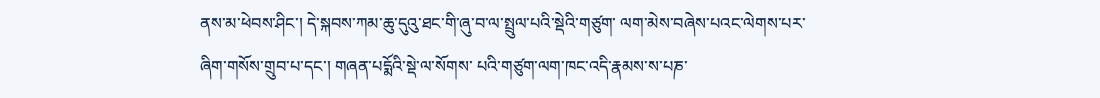ནས་མ་ཕེབས་ཤིང་། དེ་སྐབས་ཀམ་ཆུ་དུའུ་ཐང་གི་ཞུ་བ་ལ་སྤྲུལ་པའི་སྡེའི་གཙུག་ ལག་མེས་བཞེས་པའང་ལེགས་པར་ཞིག་གསོས་གྲུབ་པ་དང་། གཞན་པདྨོའི་སྡེ་ལ་སོགས་ པའི་གཙུག་ལག་ཁང་འདི་རྣམས་ས་པཎ་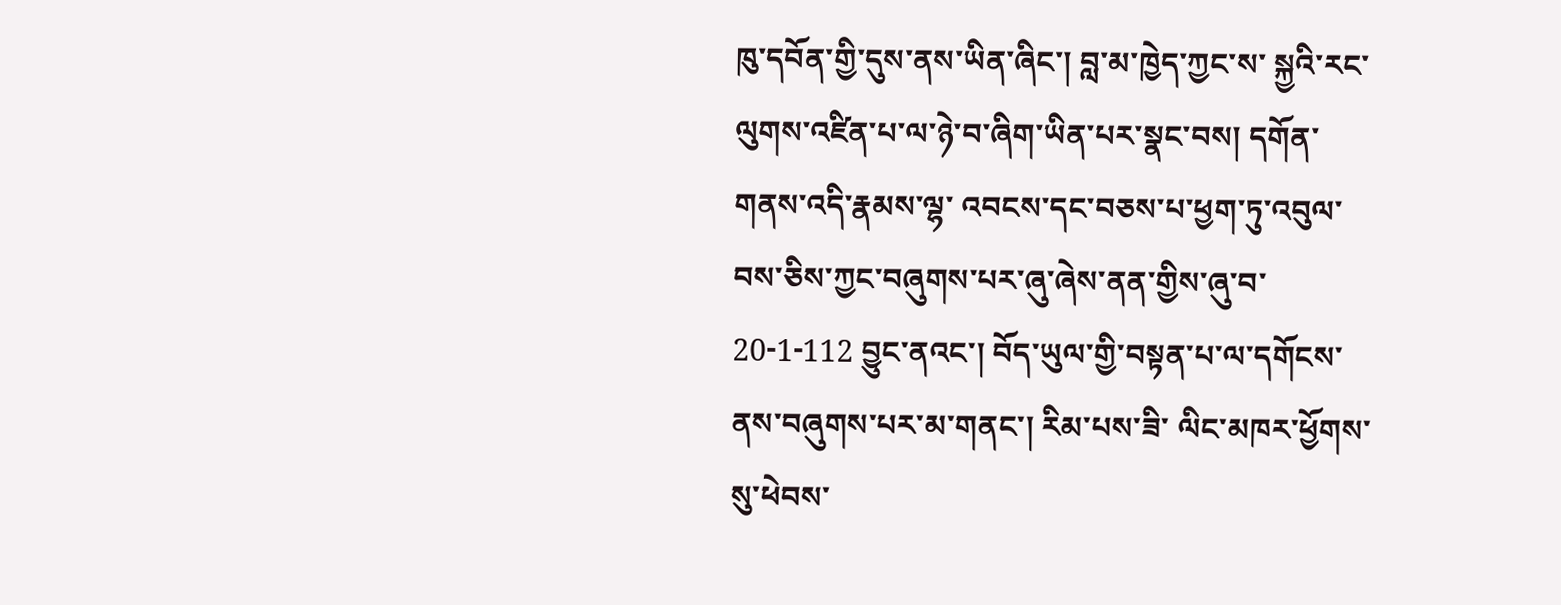ཁུ་དབོན་གྱི་དུས་ནས་ཡིན་ཞིང་། བླ་མ་ཁྱེད་ཀྱང་ས་ སྐྱའི་རང་ལུགས་འཛིན་པ་ལ་ཉེ་བ་ཞིག་ཡིན་པར་སྣང་བས། དགོན་གནས་འདི་རྣམས་ལྷ་ འབངས་དང་བཅས་པ་ཕྱག་ཏུ་འབུལ་བས་ཅིས་ཀྱང་བཞུགས་པར་ཞུ་ཞེས་ནན་གྱིས་ཞུ་བ་ 20-1-112 བྱུང་ནའང་། བོད་ཡུལ་གྱི་བསྟན་པ་ལ་དགོངས་ནས་བཞུགས་པར་མ་གནང་། རིམ་པས་ཟི་ ལིང་མཁར་ཕྱོགས་སུ་ཕེབས་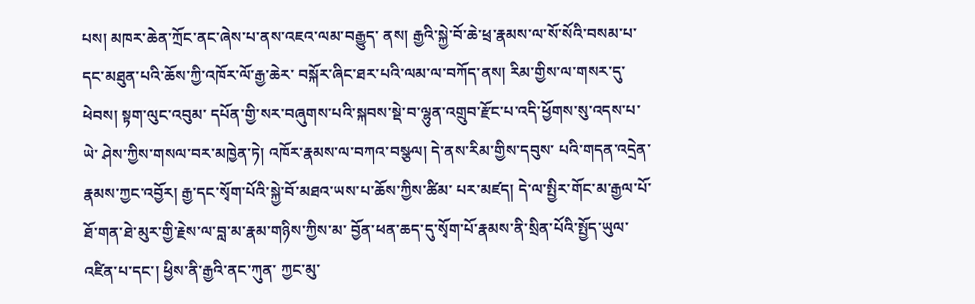པས། མཁར་ཆེན་ཀྲོང་ནང་ཞེས་པ་ནས་འཇའ་ལམ་བརྒྱུད་ ནས། རྒྱའི་སྐྱེ་བོ་ཆེ་ཕྲ་རྣམས་ལ་སོ་སོའི་བསམ་པ་དང་མཐུན་པའི་ཆོས་ཀྱི་འཁོར་ལོ་རྒྱ་ཆེར་ བསྐོར་ཞིང་ཐར་པའི་ལམ་ལ་བཀོད་ནས། རིམ་གྱིས་ལ་གསར་དུ་ཕེབས། སྟག་ལུང་འབུམ་ དཔོན་གྱི་སར་བཞུགས་པའི་སྐབས་སྡེ་བ་ལྷུན་འགྲུབ་རྫོང་པ་འདི་ཕྱོགས་སུ་འདས་པ་ཡེ་ ཤེས་ཀྱིས་གསལ་བར་མཁྱེན་ཏེ། འཁོར་རྣམས་ལ་བཀའ་བསྩལ། དེ་ནས་རིམ་གྱིས་དབུས་ པའི་གདན་འདྲེན་རྣམས་ཀྱང་འབྱོར། རྒྱ་དང་སྭོག་པོའི་སྐྱེ་བོ་མཐའ་ཡས་པ་ཆོས་ཀྱིས་ཚིམ་ པར་མཛད། དེ་ལ་སྤྱིར་གོང་མ་རྒྱལ་པོ་ཐོ་གན་ཐེ་མུར་གྱི་རྗེས་ལ་བླ་མ་རྣམ་གཉིས་ཀྱིས་མ་ བྱོན་ཕན་ཆད་དུ་སྭོག་པོ་རྣམས་ནི་སྲིན་པོའི་སྤྱོད་ཡུལ་འཛིན་པ་དང་། ཕྱིས་ནི་རྒྱའི་ནང་ཀུན་ ཀྱང་མུ་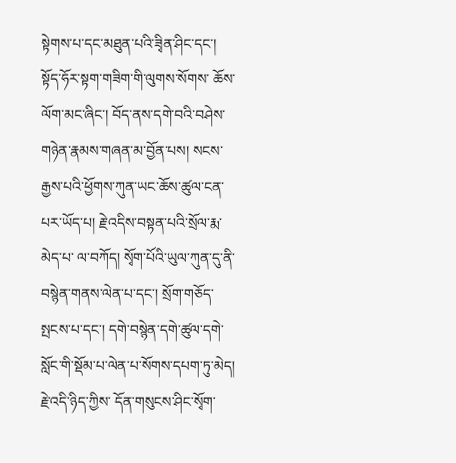སྟེགས་པ་དང་མཐུན་པའི་ཟྭིན་ཤིང་དང་། སྟོད་ཧོར་སྟག་གཟིག་གི་ལུགས་སོགས་ ཆོས་ལོག་མང་ཞིང་། བོད་ནས་དགེ་བའི་བཤེས་གཉེན་རྣམས་གཞན་མ་བྱོན་པས། སངས་ རྒྱས་པའི་ཕྱོགས་ཀུན་ཡང་ཆོས་ཚུལ་ངན་པར་ཡོད་པ། རྗེ་འདིས་བསྟན་པའི་སྲོལ་རྨ་མེད་པ་ ལ་བཀོད། སྭོག་པོའི་ཡུལ་ཀུན་དུ་ནི་བསྙེན་གནས་ལེན་པ་དང་། སྲོག་གཅོད་སྤངས་པ་དང་། དགེ་བསྙེན་དགེ་ཚུལ་དགེ་སློང་གི་སྡོམ་པ་ལེན་པ་སོགས་དཔག་ཏུ་མེད། རྗེ་འདི་ཉིད་ཀྱིས་ དོན་གསུངས་ཤིང་སྭོག་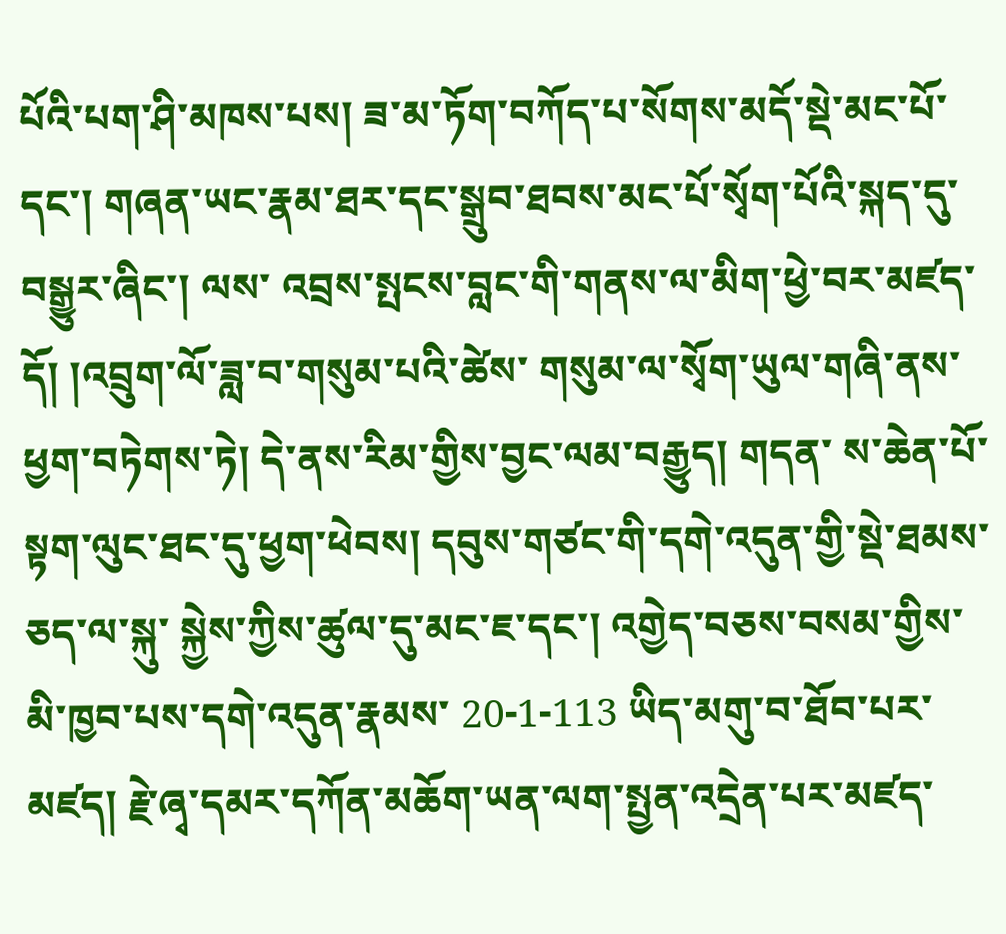པོའི་པག་ཤི་མཁས་པས། ཟ་མ་ཏོག་བཀོད་པ་སོགས་མདོ་སྡེ་མང་པོ་ དང་། གཞན་ཡང་རྣམ་ཐར་དང་སྒྲུབ་ཐབས་མང་པོ་སྭོག་པོའི་སྐད་དུ་བསྒྱུར་ཞིང་། ལས་ འབྲས་སྤངས་བླང་གི་གནས་ལ་མིག་ཕྱེ་བར་མཛད་དོ། །འབྲུག་ལོ་ཟླ་བ་གསུམ་པའི་ཚེས་ གསུམ་ལ་སྭོག་ཡུལ་གཞི་ནས་ཕྱག་བཏེགས་ཏེ། དེ་ནས་རིམ་གྱིས་བྱང་ལམ་བརྒྱུད། གདན་ ས་ཆེན་པོ་སྟག་ལུང་ཐང་དུ་ཕྱག་ཕེབས། དབུས་གཙང་གི་དགེ་འདུན་གྱི་སྡེ་ཐམས་ཅད་ལ་སྐུ་ སྐྱེས་ཀྱིས་ཚུལ་དུ་མང་ཇ་དང་། འགྱེད་བཅས་བསམ་གྱིས་མི་ཁྱབ་པས་དགེ་འདུན་རྣམས་ 20-1-113 ཡིད་མགུ་བ་ཐོབ་པར་མཛད། རྗེ་ཞྭ་དམར་དཀོན་མཆོག་ཡན་ལག་སྤྱན་འདྲེན་པར་མཛད་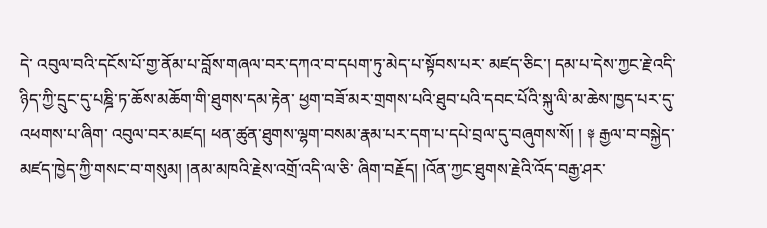དེ་ འབུལ་བའི་དངོས་པོ་གྱ་ནོམ་པ་བློས་གཞལ་བར་དཀའ་བ་དཔག་ཏུ་མེད་པ་སྟོབས་པར་ མཛད་ཅིང་། དམ་པ་དེས་ཀྱང་རྗེ་འདི་ཉིད་ཀྱི་དྲུང་དུ་པཎྜི་ཏ་ཆོས་མཆོག་གི་ཐུགས་དམ་རྟེན་ ཕྱག་བཟོ་མར་གྲགས་པའི་ཐུབ་པའི་དབང་པོའི་སྐུ་ལི་མ་ཆེས་ཁྱད་པར་དུ་འཕགས་པ་ཞིག་ འབུལ་བར་མཛད། ཕན་ཚུན་ཐུགས་ལྷག་བསམ་རྣམ་པར་དག་པ་དཔེ་བྲལ་དུ་བཞུགས་སོ། ། ༈ རྒྱལ་བ་བསྐྱེད་མཛད་ཁྱེད་ཀྱི་གསང་བ་གསུམ། །ནམ་མཁའི་རྗེས་འགྲོ་འདི་ལ་ཅི་ ཞིག་བརྗོད། །འོན་ཀྱང་ཐུགས་རྗེའི་འོད་བརྒྱ་ཤར་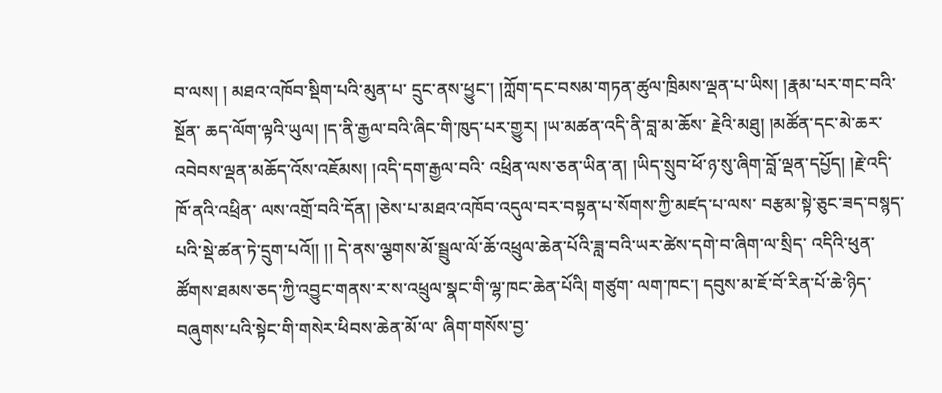བ་ལས། ། མཐའ་འཁོབ་སྡིག་པའི་མུན་པ་ དྲུང་ནས་ཕྱུང་། །ཀློག་དང་བསམ་གཏན་ཚུལ་ཁྲིམས་ལྡན་པ་ཡིས། །རྣམ་པར་གང་བའི་སྔོན་ ཆད་ལོག་ལྟའི་ཡུལ། །ད་ནི་རྒྱལ་བའི་ཞིང་གི་ཁུད་པར་གྱུར། །ཡ་མཚན་འདི་ནི་བླ་མ་ཆོས་ རྗེའི་མཐུ། །མཚོན་དང་མེ་ཆར་འབེབས་ལྡན་མཆོད་འོས་འཇོམས། །འདི་དག་རྒྱལ་བའི་ འཕྲིན་ལས་ཅན་ཡིན་ན། །ཡིད་སྲུབ་ཕོ་ཉ་སུ་ཞིག་བློ་ལྡན་དཔྱོད། །རྗེ་འདི་ཁོ་ནའི་འཕྲིན་ ལས་འགྲོ་བའི་དོན། །ཅེས་པ་མཐའ་འཁོབ་འདུལ་བར་བསྟན་པ་སོགས་ཀྱི་མཛད་པ་ལས་ བརྩམ་སྟེ་ཅུང་ཟད་བསྙད་པའི་སྡེ་ཚན་ཏེ་དྲུག་པའོ།། །། དེ་ནས་ལྕགས་མོ་སྦྲུལ་ལོ་ཆོ་འཕྲུལ་ཆེན་པོའི་ཟླ་བའི་ཡར་ཚེས་དགེ་བ་ཞིག་ལ་སྲིད་ འདིའི་ཕུན་ཚོགས་ཐམས་ཅད་ཀྱི་འབྱུང་གནས་ར་ས་འཕྲུལ་སྣང་གི་ལྷ་ཁང་ཆེན་པོའི། གཙུག་ ལག་ཁང་། དབུས་མ་ཇོ་བོ་རིན་པོ་ཆེ་ཉིད་བཞུགས་པའི་སྟེང་གི་གསེར་ཕིབས་ཆེན་མོ་ལ་ ཞིག་གསོས་བྱ་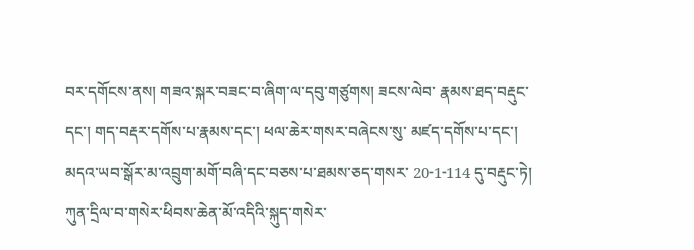བར་དགོངས་ནས། གཟའ་སྐར་བཟང་བ་ཞིག་ལ་དབུ་གཙུགས། ཟངས་ལེབ་ རྣམས་ཐད་བརྡུང་དང་། གད་བརྡར་དགོས་པ་རྣམས་དང་། ཕལ་ཆེར་གསར་བཞེངས་སུ་ མཛད་དགོས་པ་དང་། མདའ་ཡབ་སྒོར་མ་འབྲུག་མགོ་བཞི་དང་བཅས་པ་ཐམས་ཅད་གསར་ 20-1-114 དུ་བརྡུང་ཏེ། ཀུན་དྲིལ་བ་གསེར་ཕིབས་ཆེན་མོ་འདིའི་སྐུད་གསེར་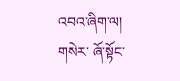འབའ་ཞིག་ལ། གསེར་ ཞོ་སྟོང་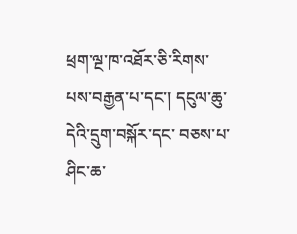ཕྲག་ལྔ་ཁ་འཐོར་ཅི་རིགས་པས་བརྒྱན་པ་དང་། དངུལ་ཆུ་དེའི་དྲུག་བསྐོར་དང་ བཅས་པ་ཤིང་ཆ་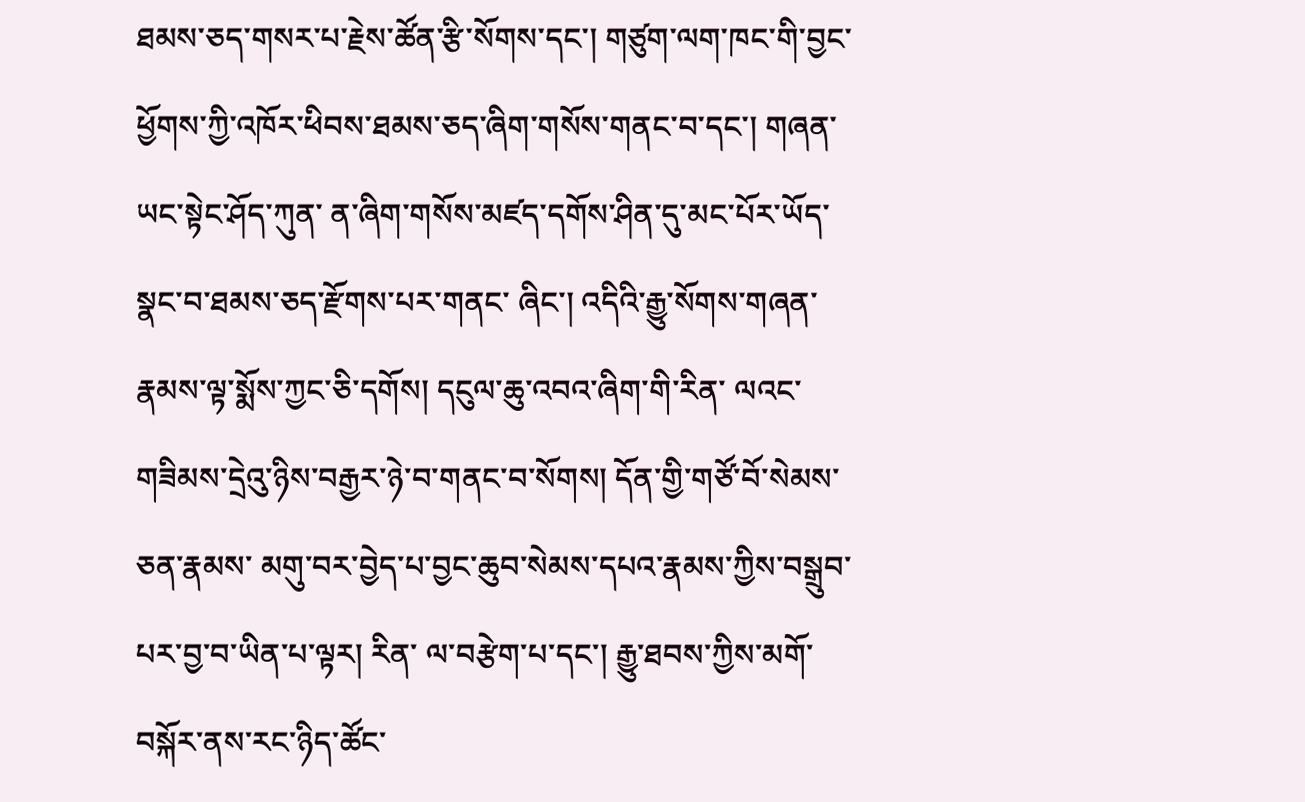ཐམས་ཅད་གསར་པ་རྗེས་ཚོན་རྩི་སོགས་དང་། གཙུག་ལག་ཁང་གི་བྱང་ ཕྱོགས་ཀྱི་འཁོར་ཕིབས་ཐམས་ཅད་ཞིག་གསོས་གནང་བ་དང་། གཞན་ཡང་སྟེང་ཤོད་ཀུན་ ན་ཞིག་གསོས་མཛད་དགོས་ཤིན་དུ་མང་པོར་ཡོད་སྣང་བ་ཐམས་ཅད་རྫོགས་པར་གནང་ ཞིང་། འདིའི་རྒྱུ་སོགས་གཞན་རྣམས་ལྟ་སྨོས་ཀྱང་ཅི་དགོས། དངུལ་ཆུ་འབའ་ཞིག་གི་རིན་ ལའང་གཟིམས་དྲེའུ་ཉིས་བརྒྱར་ཉེ་བ་གནང་བ་སོགས། དོན་གྱི་གཙོ་བོ་སེམས་ཅན་རྣམས་ མགུ་བར་བྱེད་པ་བྱང་ཆུབ་སེམས་དཔའ་རྣམས་ཀྱིས་བསྒྲུབ་པར་བྱ་བ་ཡིན་པ་ལྟར། རིན་ ལ་བརྩེག་པ་དང་། རྒྱུ་ཐབས་ཀྱིས་མགོ་བསྐོར་ནས་རང་ཉིད་ཚོང་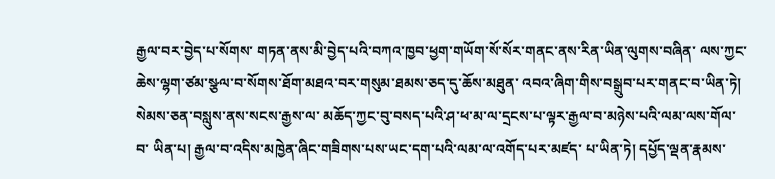རྒྱལ་བར་བྱེད་པ་སོགས་ གཏན་ནས་མི་བྱེད་པའི་བཀའ་ཁྱབ་ཕྱག་གཡོག་སོ་སོར་གནང་ནས་རིན་ཡིན་ལུགས་བཞིན་ ལས་ཀྱང་ཆེས་ལྷག་ཙམ་སྩལ་བ་སོགས་ཐོག་མཐའ་བར་གསུམ་ཐམས་ཅད་དུ་ཆོས་མཐུན་ འབའ་ཞིག་གིས་བསྒྲུབ་པར་གནང་བ་ཡིན་ཏེ། སེམས་ཅན་བསླུས་ནས་སངས་རྒྱས་ལ་ མཆོད་ཀྱང་བུ་བསད་པའི་ཤ་ཕ་མ་ལ་དྲངས་པ་ལྟར་རྒྱལ་བ་མཉེས་པའི་ལམ་ལས་གོལ་བ་ ཡིན་པ། རྒྱལ་བ་འདིས་མཁྱེན་ཞིང་གཟིགས་པས་ཡང་དག་པའི་ལམ་ལ་འགོད་པར་མཛད་ པ་ཡིན་ཏེ། དཔྱོད་ལྡན་རྣམས་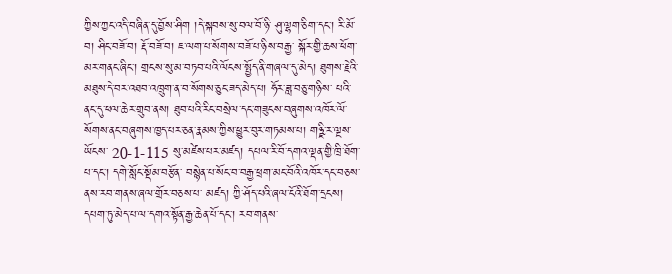ཀྱིས་ཀྱང་འདི་བཞིན་དུ་བྱོས་ཤིག །དེ་སྐབས་སུ་བལ་བོ་ཉི་ ཤུ་ལྷག་ཅིག་དང་། རི་མོ་བ། ཤིང་བཟོ་བ། རྡོ་བཟོ་བ། ཇ་ལག་པ་སོགས་བཟོ་པ་ཉིས་བརྒྱ་ སྐོར་གྱི་ཆས་ཕོག་མར་གནང་ཞིང་། གྲངས་སུ་མ་བཏབ་པའི་ལོངས་སྤྱོད་ནི་གཞལ་དུ་མེད། ཐུགས་རྗེའི་མཐུས་དེ་བར་འཐབ་འཁྲུག་ན་བ་སོགས་ཅུང་ཟད་མེད་པ། ཧོར་ཟླ་བཅུ་གཉིས་ པའི་ནང་དུ་ཕལ་ཆེར་གྲུབ་ནས། ཐུབ་པའི་རིང་བསྲེལ་དང་གཟུངས་བཞུགས་འཁོར་ལོ་ སོགས་ནང་བཞུགས་ཁྱད་པར་ཅན་རྣམས་ཀྱིས་ཕྱུར་བུར་གཏམས་པ། གཉྫི་ར་ལྔས་ཡོངས་ 20-1-115 སུ་མཛེས་པར་མཛད། དཔལ་རི་བོ་དགའ་ལྡན་གྱི་ཁྲི་ཐོག་པ་དང་། དགེ་སློང་སྡོམ་བརྩོན་ བསྙེན་པ་སོང་བ་བརྒྱ་ཕྲག་མང་བོའི་འཁོར་དང་བཅས་ནས་རབ་གནས་ཞལ་གྲོར་བཅས་པ་ མཛད། ཀྱི་ཤོད་པའི་ཞལ་ངོའི་ཐོག་དྲངས། དཔག་ཏུ་མེད་པ་ལ་དགའ་སྟོན་རྒྱ་ཆེན་པོ་དང་། རབ་གནས་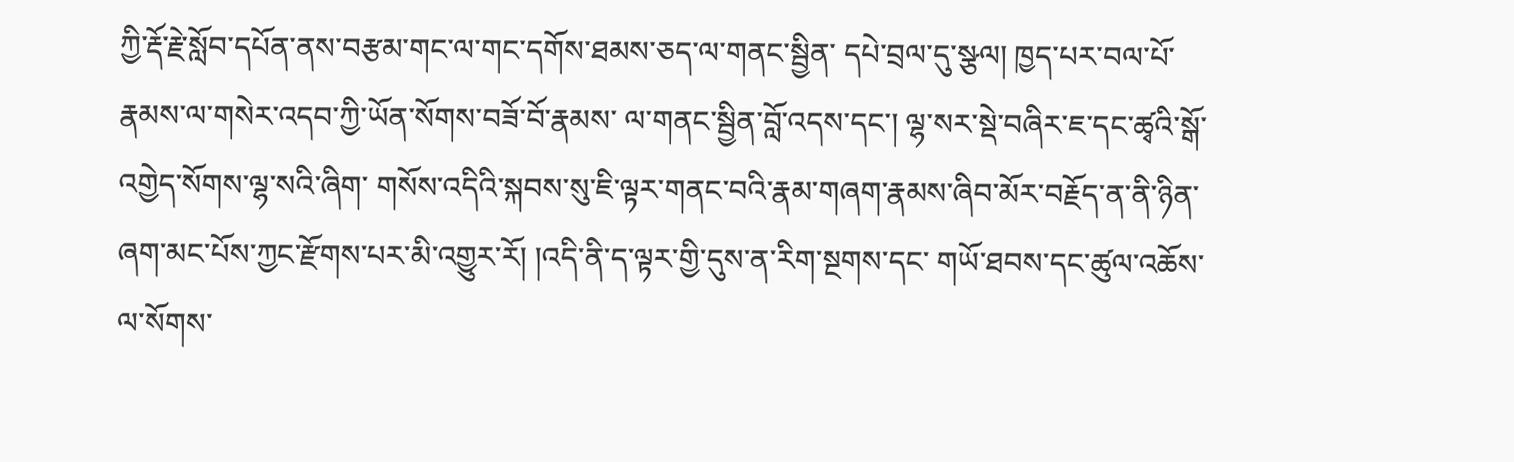ཀྱི་རྡོ་རྗེ་སློབ་དཔོན་ནས་བརྩམ་གང་ལ་གང་དགོས་ཐམས་ཅད་ལ་གནང་སྦྱིན་ དཔེ་བྲལ་དུ་སྩལ། ཁྱད་པར་བལ་པོ་རྣམས་ལ་གསེར་འདབ་ཀྱི་ཡོན་སོགས་བཟོ་བོ་རྣམས་ ལ་གནང་སྦྱིན་བློ་འདས་དང་། ལྷ་སར་སྡེ་བཞིར་ཇ་དང་ཚྭའི་སྒོ་འགྱེད་སོགས་ལྷ་སའི་ཞིག་ གསོས་འདིའི་སྐབས་སུ་ཇི་ལྟར་གནང་བའི་རྣམ་གཞག་རྣམས་ཞིབ་མོར་བརྗོད་ན་ནི་ཉིན་ ཞག་མང་པོས་ཀྱང་རྫོགས་པར་མི་འགྱུར་རོ། །འདི་ནི་ད་ལྟར་གྱི་དུས་ན་རིག་སྔགས་དང་ གཡོ་ཐབས་དང་ཚུལ་འཆོས་ལ་སོགས་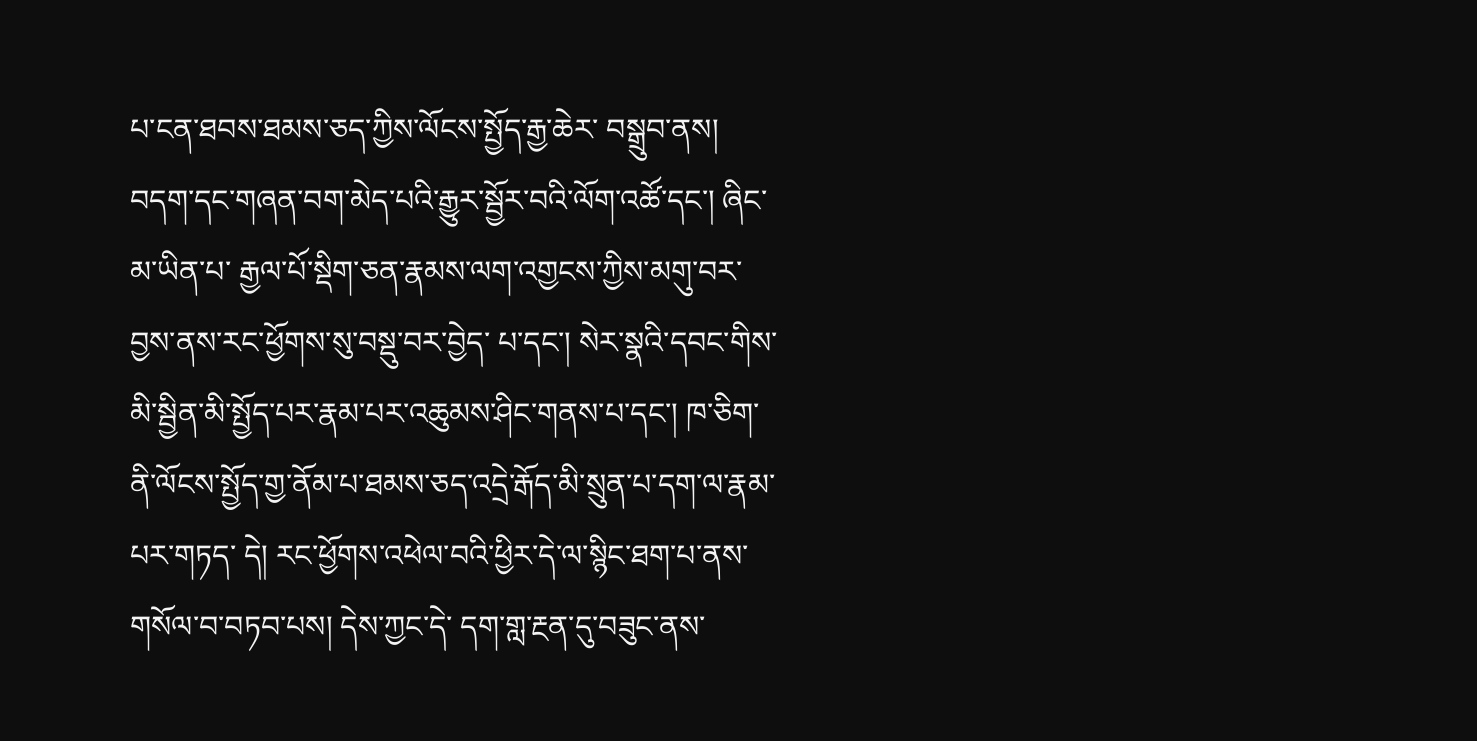པ་ངན་ཐབས་ཐམས་ཅད་ཀྱིས་ལོངས་སྤྱོད་རྒྱ་ཆེར་ བསྒྲུབ་ནས། བདག་དང་གཞན་བག་མེད་པའི་རྒྱུར་སྦྱོར་བའི་ལོག་འཚོ་དང་། ཞིང་མ་ཡིན་པ་ རྒྱལ་པོ་སྡིག་ཅན་རྣམས་ལག་འགྱངས་ཀྱིས་མགུ་བར་བྱས་ནས་རང་ཕྱོགས་སུ་བསྡུ་བར་བྱེད་ པ་དང་། སེར་སྣའི་དབང་གིས་མི་སྦྱིན་མི་སྤྱོད་པར་རྣམ་པར་འཆུམས་ཤིང་གནས་པ་དང་། ཁ་ཅིག་ནི་ལོངས་སྤྱོད་གྱ་ནོམ་པ་ཐམས་ཅད་འདྲེ་རྒོད་མི་སྲུན་པ་དག་ལ་རྣམ་པར་གཏད་ དེ། རང་ཕྱོགས་འཕེལ་བའི་ཕྱིར་དེ་ལ་སྙིང་ཐག་པ་ནས་གསོལ་བ་བཏབ་པས། དེས་ཀྱང་དེ་ དག་གླ་རྔན་དུ་བཟུང་ནས་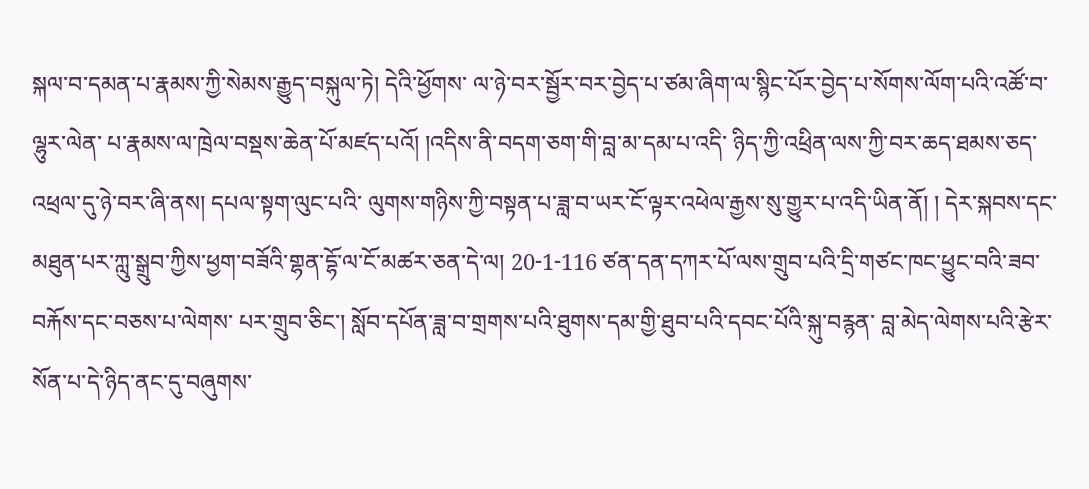སྐལ་བ་དམན་པ་རྣམས་ཀྱི་སེམས་རྒྱུད་བསྐུལ་ཏེ། དེའི་ཕྱོགས་ ལ་ཉེ་བར་སྦྱོར་བར་བྱེད་པ་ཙམ་ཞིག་ལ་སྙིང་པོར་བྱེད་པ་སོགས་ལོག་པའི་འཚོ་བ་ལྷུར་ལེན་ པ་རྣམས་ལ་ཁྲེལ་བསྡས་ཆེན་པོ་མཛད་པའོ། །འདིས་ནི་བདག་ཅག་གི་བླ་མ་དམ་པ་འདི་ ཉིད་ཀྱི་འཕྲིན་ལས་ཀྱི་བར་ཆད་ཐམས་ཅད་འཕྲལ་དུ་ཉེ་བར་ཞི་ནས། དཔལ་སྟག་ལུང་པའི་ ལུགས་གཉིས་ཀྱི་བསྟན་པ་ཟླ་བ་ཡར་ངོ་ལྟར་འཕེལ་རྒྱས་སུ་གྱུར་པ་འདི་ཡིན་ནོ། ། དེར་སྐབས་དང་མཐུན་པར་ཀླུ་སྒྲུབ་ཀྱིས་ཕྱག་བཟོའི་གྷན་དྷོ་ལ་ངོ་མཚར་ཅན་དེ་ལ། 20-1-116 ཙན་དན་དཀར་པོ་ལས་གྲུབ་པའི་དྲི་གཙང་ཁང་ཕྱུང་བའི་ཟབ་བརྐོས་དང་བཅས་པ་ལེགས་ པར་གྲུབ་ཅིང་། སློབ་དཔོན་ཟླ་བ་གྲགས་པའི་ཐུགས་དམ་གྱི་ཐུབ་པའི་དབང་པོའི་སྐུ་བརྙན་ བླ་མེད་ལེགས་པའི་རྩེར་སོན་པ་དེ་ཉིད་ནང་དུ་བཞུགས་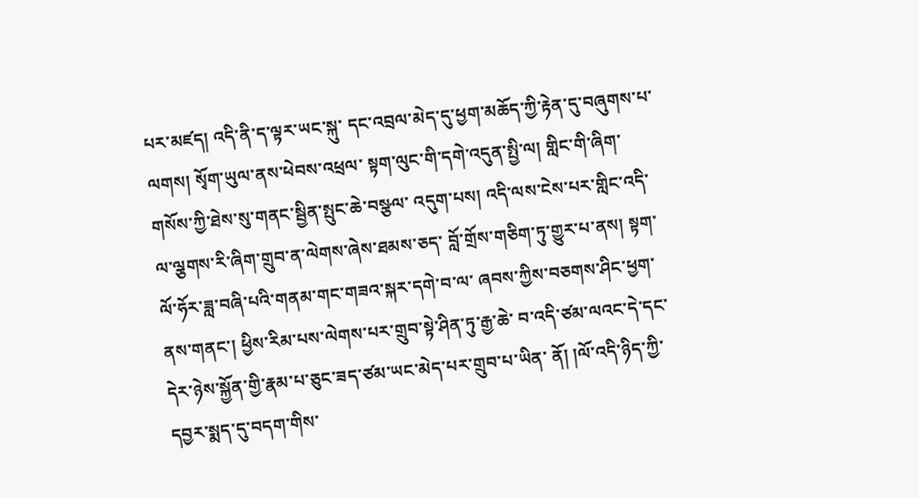པར་མཛད། འདི་ནི་ད་ལྟར་ཡང་སྐུ་ དང་འབྲལ་མེད་དུ་ཕྱག་མཆོད་ཀྱི་རྟེན་དུ་བཞུགས་པ་ལགས། སྭོག་ཡུལ་ནས་ཕེབས་འཕྲལ་ སྟག་ལུང་གི་དགེ་འདུན་སྤྱི་ལ། གླིང་གི་ཞིག་གསོས་ཀྱི་ཐེས་སུ་གནང་སྦྱིན་སྤུང་ཆེ་བསྩལ་ འདུག་པས། འདི་ལས་ངེས་པར་གླིང་འདི་ལ་ལྕགས་རི་ཞིག་གྲུབ་ན་ལེགས་ཞེས་ཐམས་ཅད་ བློ་གྲོས་གཅིག་ཏུ་གྱུར་པ་ནས། སྟག་ལོ་ཧོར་ཟླ་བཞི་པའི་གནམ་གང་གཟའ་སྐར་དགེ་བ་ལ་ ཞབས་ཀྱིས་བཅགས་ཤིང་ཕྱག་ནས་གནང་། ཕྱིས་རིམ་པས་ལེགས་པར་གྲུབ་སྟེ་ཤིན་ཏུ་རྒྱ་ཆེ་ བ་འདི་ཙམ་ལའང་དེ་དང་དེར་ཉེས་སྐྱོན་གྱི་རྣམ་པ་ཅུང་ཟད་ཙམ་ཡང་མེད་པར་གྲུབ་པ་ཡིན་ ནོ། །ལོ་འདི་ཉིད་ཀྱི་དབྱར་སྨད་དུ་བདག་གིས་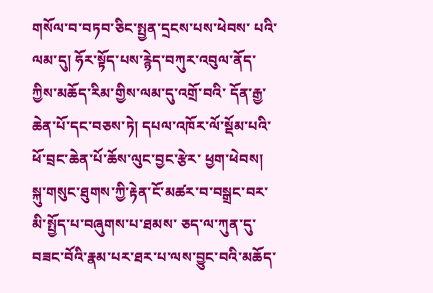གསོལ་བ་བཏབ་ཅིང་སྤྱན་དྲངས་པས་ཕེབས་ པའི་ལམ་དུ། ཧོར་སྟོད་པས་རྙེད་བཀུར་འབུལ་ནོད་ཀྱིས་མཆོད་རིམ་གྱིས་ལམ་དུ་འགྲོ་བའི་ དོན་རྒྱ་ཆེན་པོ་དང་བཅས་ཏེ། དཔལ་འཁོར་ལོ་སྡོམ་པའི་ཕོ་བྲང་ཆེན་པོ་ཆོས་ལུང་བྱང་རྩེར་ ཕྱག་ཕེབས། སྐུ་གསུང་ཐུགས་ཀྱི་རྟེན་ངོ་མཚར་བ་བསྒྲང་བར་མི་སྤྱོད་པ་བཞུགས་པ་ཐམས་ ཅད་ལ་ཀུན་དུ་བཟང་བོའི་རྣམ་པར་ཐར་པ་ལས་བྱུང་བའི་མཆོད་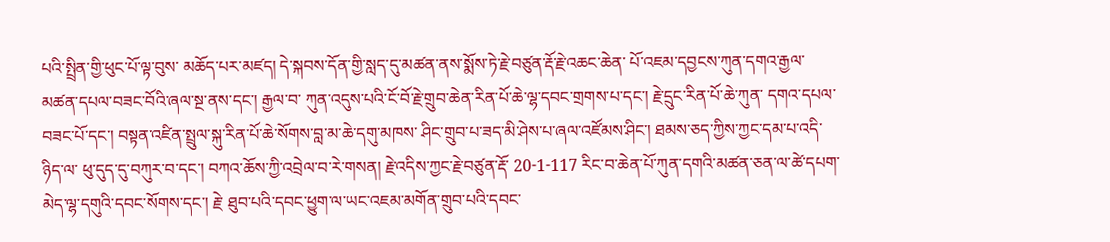པའི་སྤྲིན་གྱི་ཕུང་པོ་ལྟ་བུས་ མཆོད་པར་མཛད། དེ་སྐབས་དོན་གྱི་སླད་དུ་མཚན་ནས་སྨོས་ཏེ་རྗེ་བཙུན་རྡོ་རྗེ་འཆང་ཆེན་ པོ་འཇམ་དབྱངས་ཀུན་དགའ་རྒྱལ་མཚན་དཔལ་བཟང་བོའི་ཞལ་སྔ་ནས་དང་། རྒྱལ་བ་ ཀུན་འདུས་པའི་ངོ་བོ་རྗེ་གྲུབ་ཆེན་རིན་པོ་ཆེ་ལྷ་དབང་གྲགས་པ་དང་། རྗེ་དྲུང་རིན་པོ་ཆེ་ཀུན་ དགའ་དཔལ་བཟང་པོ་དང་། བསྟན་འཛིན་སྤྲུལ་སྐུ་རིན་པོ་ཆེ་སོགས་བླ་མ་ཆེ་དགུ་མཁས་ ཤིང་གྲུབ་པ་ཟད་མི་ཤེས་པ་ཞལ་འཛོམས་ཤིང་། ཐམས་ཅད་ཀྱིས་ཀྱང་དམ་པ་འདི་ཉིད་ལ་ ཕུ་དུད་དུ་བཀུར་བ་དང་། བཀའ་ཆོས་ཀྱི་འབྲེལ་བ་རེ་གསན། རྗེ་འདིས་ཀྱང་རྗེ་བཙུན་རྡོ་ 20-1-117 རིང་བ་ཆེན་པོ་ཀུན་དགའི་མཚན་ཅན་ལ་ཚེ་དཔག་མེད་ལྷ་དགུའི་དབང་སོགས་དང་། རྗེ་ ཐུབ་པའི་དབང་ཕྱུག་ལ་ཡང་འཇམ་མགོན་གྲུབ་པའི་དབང་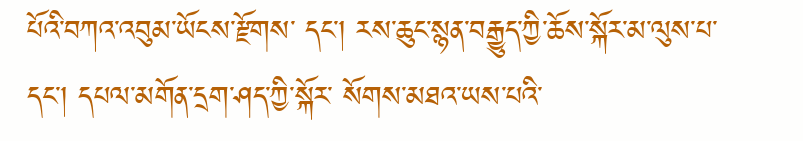པོའི་བཀའ་འབུམ་ཡོངས་རྫོགས་ དང་། རས་ཆུང་སྙན་བརྒྱུད་ཀྱི་ཆོས་སྐོར་མ་ལུས་པ་དང་། དཔལ་མགོན་དྲག་ཤད་ཀྱི་སྐོར་ སོགས་མཐའ་ཡས་པའི་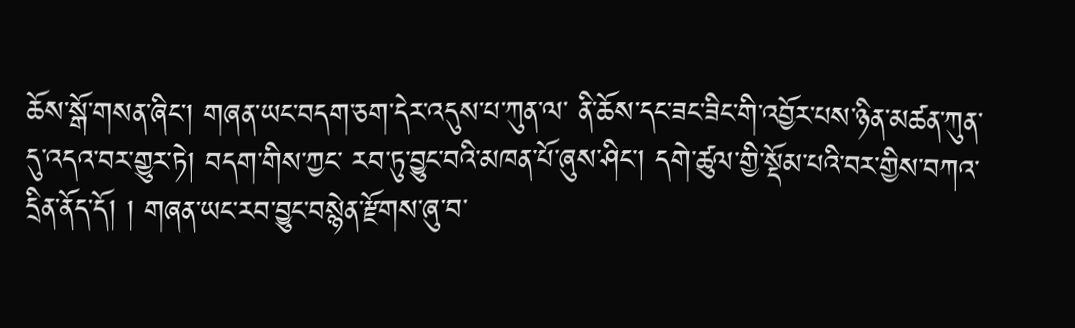ཆོས་སྒོ་གསན་ཞིང་། གཞན་ཡང་བདག་ཅག་དེར་འདུས་པ་ཀུན་ལ་ ནི་ཆོས་དང་ཟང་ཟིང་གི་འབྱོར་པས་ཉིན་མཚན་ཀུན་དུ་འདའ་བར་གྱུར་ཏེ། བདག་གིས་ཀྱང་ རབ་ཏུ་བྱུང་བའི་མཁན་པོ་ཞུས་ཤིང་། དགེ་ཚུལ་གྱི་སྡོམ་པའི་བར་གྱིས་བཀའ་དྲིན་ནོད་དོ། ། གཞན་ཡང་རབ་བྱུང་བསྙེན་རྫོགས་ཞུ་བ་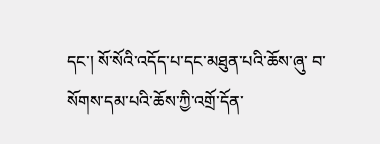དང་། སོ་སོའི་འདོད་པ་དང་མཐུན་པའི་ཆོས་ཞུ་ བ་སོགས་དམ་པའི་ཆོས་ཀྱི་འགྲོ་དོན་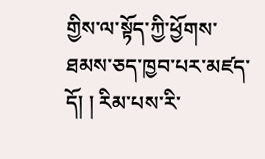གྱིས་ལ་སྟོད་ཀྱི་ཕྱོགས་ཐམས་ཅད་ཁྱབ་པར་མཛད་དོ། ། རིམ་པས་རི་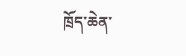ཁྲོད་ཆེན་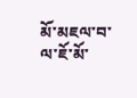མོ་མཇལ་བ་ལ་ཇོ་མོ་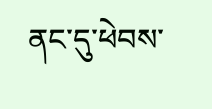ནང་དུ་ཕེབས་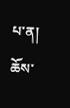པ་ན། ཆོས་